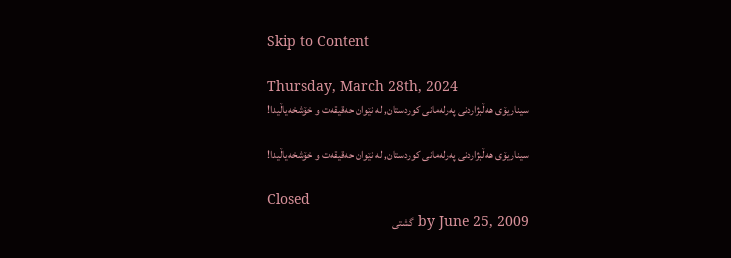Skip to Content

Thursday, March 28th, 2024
سیناریۆی هه‌ڵبژاردنی په‌رله‌مانی كوردستان, له‌ نێوان حه‌قیقه‌ت و خۆشخه‌یاڵیدا!

سیناریۆی هه‌ڵبژاردنی په‌رله‌مانی كوردستان, له‌ نێوان حه‌قیقه‌ت و خۆشخه‌یاڵیدا!

Closed
by June 25, 2009 گشتی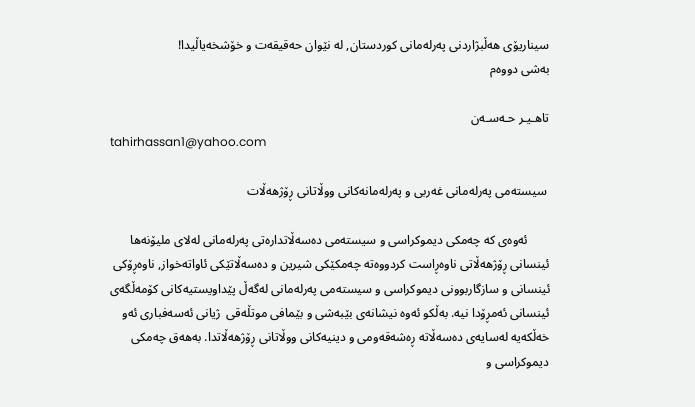سیناریۆی هه‌ڵبژاردنی په‌رله‌مانی كوردستان, له‌ نێوان حه‌قیقه‌ت و خۆشخه‌یاڵیدا!
به‌شی دووه‌م

تاهـیـر حـه‌سـه‌ن
tahirhassan1@yahoo.com

 سیسته‌می په‌رله‌مانی غه‌ربی و په‌رله‌مانه‌كانی ووڵاتانی ڕۆژهه‌ڵات

       ئه‌وه‌ی كه‌ چه‌مكی دیموكراسی و سیسته‌می ده‌سه‌ڵاتداره‌تی په‌رله‌مانی له‌لای ملیۆنه‌ها ئینسانی ڕۆژهه‌ڵاتی ناوه‌ڕاست كردووه‌ته‌ چه‌مكێكی شیرین و ده‌سه‌ڵاتێكی ئاواته‌خواز, ناوه‌ڕۆكی ئینسانی و سازگاربوونی دیموكراسی و سیسته‌می په‌رله‌مانی له‌گه‌ڵ پێداویستیه‌كانی كۆمه‌ڵگه‌ی ئینسانی ئه‌مڕۆدا نیه‌. به‌ڵكو ئه‌وه‌ نیشانه‌ی بێبه‌شی و بێمافی موتڵه‌قی  ژیانی ئه‌سه‌فباری ئه‌و خه‌ڵكه‌یه‌ له‌سایه‌ی ده‌سه‌ڵاته‌ ڕه‌شه‌قه‌ومی و دینیه‌كانی ووڵاتانی ڕۆژهه‌ڵاتدا. به‌هه‌ق چه‌مكی دیموكراسی و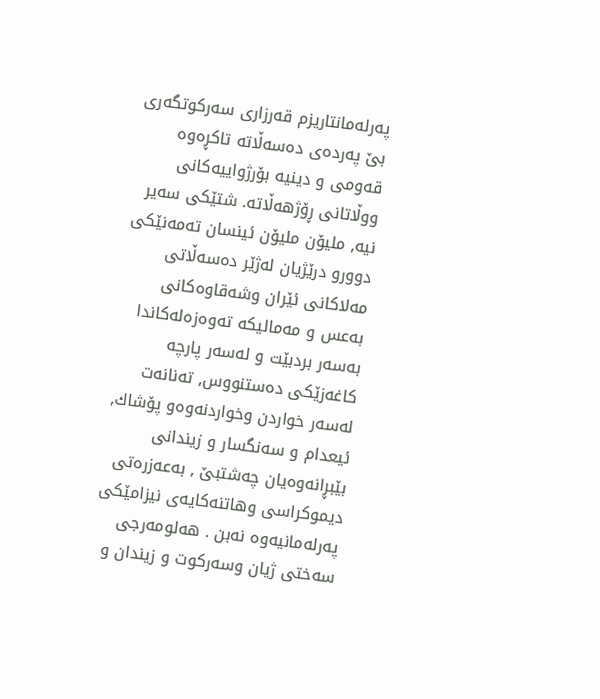په‌رله‌مانتاریزم قه‌رزاری سه‌ركوتگه‌ری بێ په‌رده‌ی ده‌سه‌ڵاته‌ تاكڕه‌وه‌ قه‌ومی و دینیه‌ بۆرژواییه‌كانی ووڵاتانی ڕۆژهه‌ڵاته‌. شتێكی سه‌یر نیه‌, ملیۆن ملیۆن ئینسان ته‌مه‌نێكی دوورو درێژیان له‌ژێر ده‌سه‌ڵاتی مه‌لاكانی ئێران وشه‌قاوه‌كانی به‌عس و مه‌مالیكه‌ ته‌وه‌زه‌له‌كاندا به‌سه‌ر بردبێت و له‌سه‌ر پارچه‌ كاغه‌زێكی ده‌ستنووس, ته‌نانه‌ت له‌سه‌ر خواردن وخواردنه‌وه‌و پۆشاك, ئیعدام و سه‌نگسار و زیندانی بێبڕانه‌وه‌یان چه‌شتبێ , به‌عه‌زره‌تی دیموكراسی وهاتنه‌كایه‌ی نیزامێكی په‌رله‌مانیه‌وه‌ نه‌بن . هه‌لومه‌رجی سه‌ختی ژیان وسه‌ركوت و زیندان و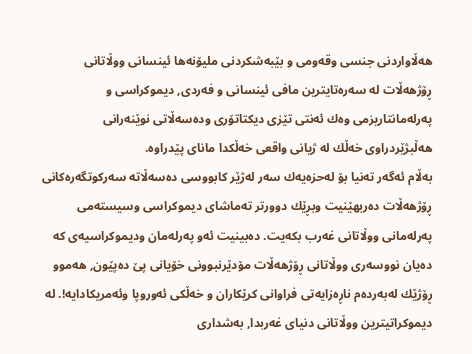هه‌ڵاواردنی جنسی وقه‌ومی و بێبه‌شكردنی ملیۆنه‌ها ئینسانی ووڵاتانی ڕۆژهه‌ڵات له‌ سه‌ره‌تایترین مافی ئینسانی و فه‌ردی, دیموكراسی و په‌رله‌مانتاریزمی وه‌ك ئه‌نتی تێزی دیكتاتۆری وده‌سه‌ڵاتی نوێنه‌رانی هه‌ڵبژێردراوی خه‌ڵك له‌ ژیانی واقعی خه‌ڵكدا مانای پێدراوه‌.
به‌ڵام ئه‌گه‌ر ته‌نیا بۆ له‌حزه‌یه‌ك سه‌ر له‌ژێر كابووسی ده‌سه‌ڵاته‌ سه‌ركوتگه‌ره‌كانی ڕۆژهه‌ڵات ده‌ربهێنیت وبڕێك دوورتر ته‌ماشای دیموكراسی وسیسته‌می په‌رله‌مانی ووڵاتانی غه‌رب بكه‌یت. ده‌بینیت ئه‌و په‌رله‌مان ودیموكراسیه‌ی كه‌ ده‌یان نووسه‌ری ووڵاتانی ڕۆژهه‌ڵات مۆدێرنبوونی خۆیانی پێ ده‌پێون, هه‌موو ڕۆژێك له‌به‌رده‌م ناڕه‌زایه‌تی فراوانی كرێكاران و خه‌ڵكی ئه‌وروپا وئه‌مریكادایه‌!. له‌ دیموكراتیترین ووڵاتانی دنیای غه‌ربدا, به‌شداری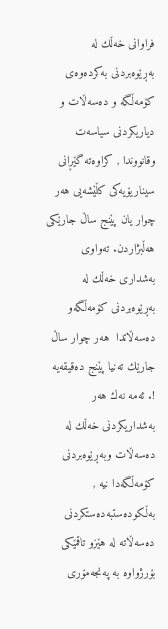فراوانی خه‌ڵك له‌ به‌ڕێوه‌بردنی به‌كرده‌وه‌ی كۆمه‌ڵگه‌ و ده‌سه‌ڵات و دیاریكردنی سیاسه‌ت وقانووندا , كراوه‌ته‌ گێڕانی سیناریۆیه‌كی كڵێشه‌یی هه‌ر چوار یان پێنج ساڵ جارێكی هه‌ڵبژاردن. ته‌واوی به‌شداری خه‌ڵك له‌ به‌ڕێوه‌بردنی كۆمه‌ڵگه‌و ده‌سه‌ڵاتدا  هه‌ر چوار ساڵ جارێك ته‌نیا پێنج ده‌قیقه‌یه‌ !. ئه‌مه‌ نه‌ك هه‌ر به‌شداریكردنی خه‌ڵك له‌ ده‌سه‌ڵات وبه‌ڕێوه‌بردنی كۆمه‌ڵگه‌دا نیه‌ , به‌ڵكوده‌ستبه‌ده‌ستكردنی ده‌سه‌ڵاته‌ له‌ هێزو تاقمێكی بۆرژواوه‌ به‌ په‌نجه‌مۆری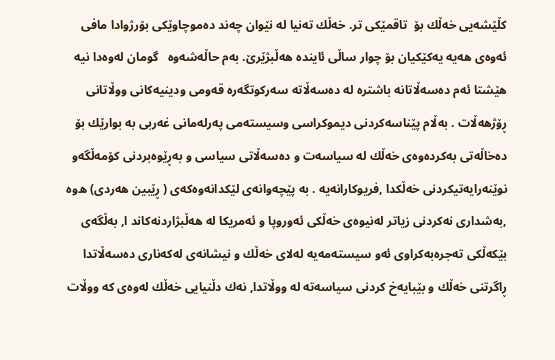كڵێشه‌یی خه‌ڵك بۆ  تاقمێكی تر. خه‌ڵك ته‌نیا له‌ نێوان چه‌ند ده‌موچاوێكی بۆرژوادا مافی ئه‌وه‌ی هه‌یه‌ یه‌كێكیان بۆ چوار ساڵی ئاینده‌ هه‌ڵبژێرێ. به‌م حاڵه‌شه‌وه‌   گومان له‌وه‌دا نیه‌ هێشتا ئه‌م ده‌سه‌ڵاتانه‌ باشتره‌ له‌ ده‌سه‌ڵاته‌ سه‌ركوتگه‌ره‌ قه‌ومی ودینیه‌كانی ووڵاتانی ڕۆژهه‌ڵات . به‌ڵام پێناسه‌كردنی دیموكراسی وسیسته‌می په‌رله‌مانی غه‌ربی به‌ بوارێك بۆ ده‌خاڵه‌تی به‌كرده‌وه‌ی خه‌ڵك له‌ سیاسه‌ت و ده‌سه‌ڵاتی سیاسی و به‌ڕێوه‌بردنی كۆمه‌ڵگه‌و نوێنه‌رایه‌تیكردنی خه‌ڵكدا ,فریوكارانه‌یه‌ . به‌ پێچه‌وانه‌ی لێكدانه‌وه‌كه‌ی ( ڕێبین هه‌ردی) ه‌وه‌ ,به‌شداری نه‌كردنی زیاتر له‌نیوه‌ی خه‌ڵكی ئه‌وروپا و ئه‌مریكا له‌ هه‌ڵبژاردنه‌كاند ا, به‌ڵگه‌ی بێكه‌ڵكی ته‌جره‌به‌كراوی ئه‌و سیسته‌مه‌یه‌ له‌لای خه‌ڵك و نیشانه‌ی له‌كه‌ناری ده‌سه‌ڵاتدا ڕاگرتنی خه‌ڵك و بێبایه‌خ كردنی سیاسه‌ته‌ له‌ ووڵاتدا, نه‌ك دڵنیایی خه‌ڵك له‌وه‌ی كه‌ ووڵات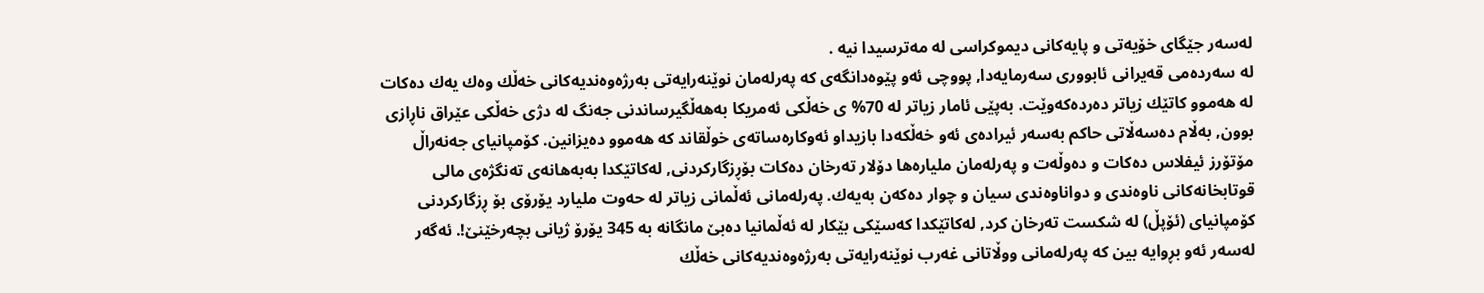له‌سه‌ر جێگای خۆیه‌تی و پایه‌كانی دیموكراسی له‌ مه‌ترسیدا نیه‌‍‍‍‍‍ ‍.
له‌ سه‌رده‌می قه‌یرانی ئابووری سه‌رمایه‌دا, پووچی ئه‌و پێوه‌دانگه‌ی كه‌ په‌رله‌مان نوێنه‌رایه‌تی به‌رژه‌وه‌ندیه‌كانی خه‌ڵك وه‌ك یه‌ك ده‌كات له‌ هه‌موو كاتێك زیاتر ده‌رده‌كه‌وێت. به‌پێی ئامار زیاتر له‌ 70% ی خه‌ڵكی ئه‌مریكا به‌هه‌ڵگیرساندنی جه‌نگ له‌ دژی خه‌ڵكی عێراق ناڕازی بوون, به‌ڵام ده‌سه‌ڵاتی حاكم به‌سه‌ر ئیراده‌ی ئه‌و خه‌ڵكه‌دا بازیداو ئه‌وكاره‌ساته‌ی خوڵقاند كه‌ هه‌موو ده‌یزانین. كۆمپانیای جه‌نه‌راڵ مۆتۆرز ئیفلاس ده‌كات و ده‌وڵه‌ت و په‌رله‌مان ملیاره‌ها دۆلار ته‌رخان ده‌كات بۆڕزگاركردنی, له‌كاتێكدا به‌به‌هانه‌ی ته‌نگژه‌ی مالی قوتابخانه‌كانی ناوه‌ندی و دواناوه‌ندی سیان و چوار ده‌كه‌ن به‌یه‌ك. په‌رله‌مانی ئه‌ڵمانی زیاتر له‌ حه‌وت ملیارد یۆرۆی بۆ ڕزگاركردنی كۆمپانیای (ئۆپڵ) له‌ شكست ته‌رخان كرد, له‌كاتێكدا كه‌سێكی بێكار له‌ ئه‌ڵمانیا ده‌بێ مانگانه‌ به‌ 345 یۆرۆ ژیانی بچه‌رخێنێ!. ئه‌گه‌ر له‌سه‌ر ئه‌و بڕوایه‌ بین كه‌ په‌رله‌مانی ووڵاتانی غه‌رب نوێنه‌رایه‌تی به‌رژه‌وه‌ندیه‌كانی خه‌ڵك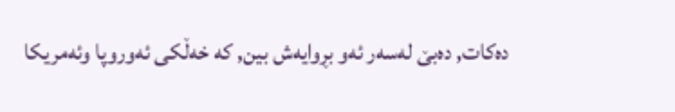ده‌كات, ده‌بێ له‌سه‌ر ئه‌و بڕوایه‌ش بین, كه‌ خه‌ڵكی ئه‌وروپا وئه‌مریكا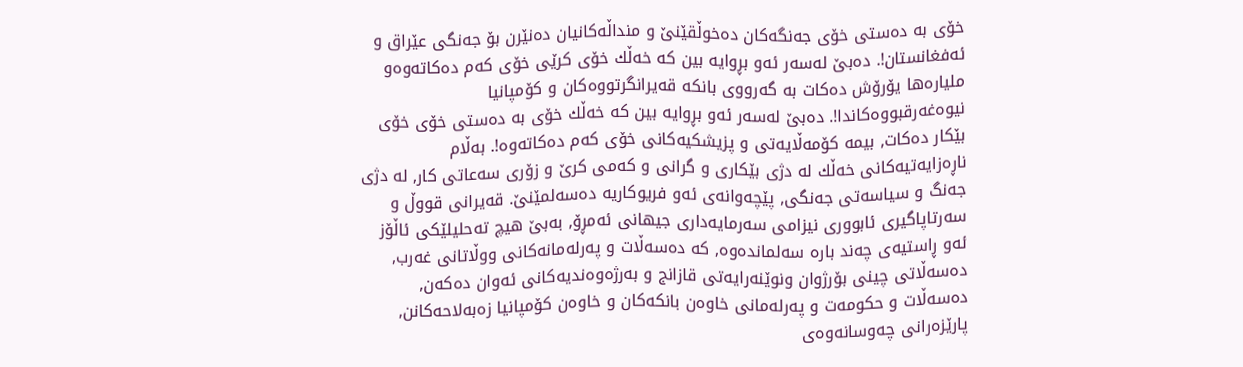خۆی به‌ ده‌ستی خۆی جه‌نگه‌كان ده‌خوڵقێنێ و منداڵه‌كانیان ده‌نێرن بۆ جه‌نگی عێراق و ئه‌فغانستان!. ده‌بێ له‌سه‌ر ئه‌و بڕوایه‌ بین كه‌ خه‌ڵك خۆی كرێی خۆی كه‌م ده‌كاته‌وه‌و ملیاره‌ها یۆرۆش ده‌كات به‌ گه‌رووی بانكه‌ قه‌یرانگرتووه‌كان و كۆمپانیا نیوه‌غه‌رقبووه‌كاندا!. ده‌بێ له‌سه‌ر ئه‌و بڕوایه‌ بین كه‌ خه‌ڵك خۆی به‌ ده‌ستی خۆی خۆی بێكار ده‌كات, بیمه‌ كۆمه‌ڵایه‌تی و پزیشكیه‌كانی خۆی كه‌م ده‌كاته‌وه‌!. به‌ڵام ناڕه‌زایه‌تیه‌كانی خه‌ڵك له‌ دژی بێكاری و گرانی و كه‌می كرێ و زۆری سه‌عاتی كار, له‌ دژی جه‌نگ و سیاسه‌تی جه‌نگی, پێچه‌وانه‌ی ئه‌و فریوكاریه‌ ده‌سه‌لمێنێ. قه‌یرانی قووڵ و سه‌رتاپاگیری ئابووری نیزامی سه‌رمایه‌داری جیهانی ئه‌مڕۆ, به‌بێ هیچ ته‌حلیلێكی ئاڵۆز ئه‌و ڕاستیه‌ی چه‌ند باره‌ سه‌لمانده‌وه‌, كه‌ ده‌سه‌ڵات و په‌رله‌مانه‌كانی ووڵاتانی غه‌رب, ده‌سه‌ڵاتی چینی بۆرژوان ونوێنه‌رایه‌تی قازانج و به‌رژه‌وه‌ندیه‌كانی ئه‌وان ده‌كه‌ن, ده‌سه‌ڵات و حكومه‌ت و په‌رله‌مانی خاوه‌ن بانكه‌كان و خاوه‌ن كۆمپانیا زه‌به‌لاحه‌كانن, پارێزه‌رانی چه‌وسانه‌وه‌ی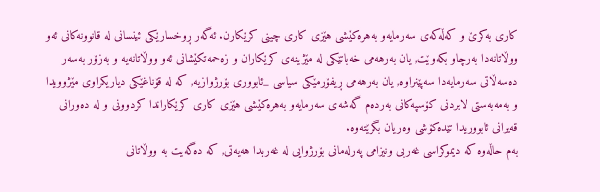كاری به‌كرێ و كه‌ڵه‌كه‌ی سه‌رمایه‌و به‌هره‌كێشی هێزی كاری چینی كرێكارن. ئه‌گه‌ر ڕوخسارێكی ئینسانی له‌ قانوونه‌كانی ئه‌و ووڵاتانه‌دا به‌رچاو بكه‌وێت, یان به‌رهه‌می خه‌باتێكی له‌ مێژینه‌ی كرێكاران و زه‌حمه‌تكێشانی ئه‌و ووڵاتانه‌یه‌ و به‌زۆر به‌سه‌ر ده‌سه‌ڵاتی سه‌رمایه‌دا سه‌پێنراوه‌, یان به‌رهه‌می ڕیفۆرمێكی سیاسی _ئابووری بۆرژوازیه‌, كه‌ له‌ قۆناغێكی دیاریكراوی مێژوویدا و به‌مه‌به‌ستی لابردنی كۆسپه‌كانی به‌رده‌م گه‌شه‌ی سه‌رمایه‌و به‌هره‌كێشی هێزی كاری كرێكاراندا كردوونی و له‌ ده‌ورانی قه‌یرانی ئابووریدا تێده‌كۆشی وه‌ریان بگرێته‌وه‌.
به‌م حاڵه‌وه‌ كه‌ دیموكراسی غه‌ربی ونیزامی په‌رله‌مانی بۆرژوایی له‌ غه‌ربدا هه‌یه‌تی, كه‌ ده‌گه‌یت به‌ ووڵاتانی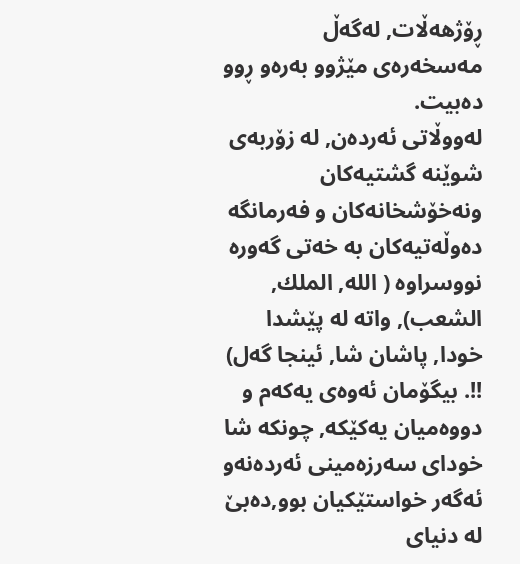ڕۆژهه‌ڵات, له‌گه‌ڵ مه‌سخه‌ره‌ی مێژوو به‌ره‌و ڕوو ده‌بیت.
له‌ووڵاتی ئه‌رده‌ن, له‌ زۆربه‌ی شوێنه‌ گشتیه‌كان ونه‌خۆشخانه‌كان و فه‌رمانگه‌ ده‌وڵه‌تیه‌كان به‌ خه‌تی گه‌وره‌ نووسراوه‌ ( الله‌, الملك, الشعب), واته‌ له‌ پێشدا خودا, پاشان شا, ئینجا گه‌ل) !!. بیگۆمان ئه‌وه‌ی یه‌كه‌م و دووه‌میان یه‌كێكه‌, چونكه‌ شا خودای سه‌رزه‌مینی ئه‌رده‌نه‌و ئه‌گه‌ر خواستێكیان بوو,ده‌بێ له‌ دنیای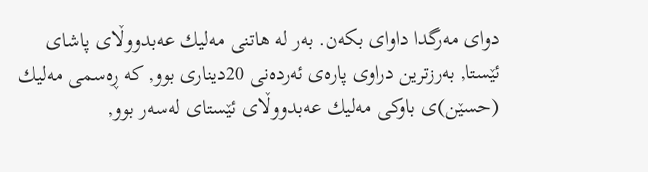دوای مه‌رگدا داوای بكه‌ن. به‌ر له‌ هاتنی مه‌لیك عه‌بدووڵای پاشای ئێستا, به‌رزترین دراوی پاره‌ی ئه‌رده‌نی 20دیناری بوو, كه‌ ڕه‌سمی مه‌لیك (حسێن)ی باوكی مه‌لیك عه‌بدووڵای ئێستای له‌سه‌ر بوو,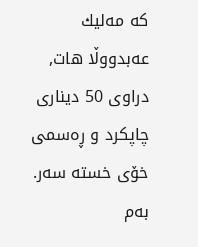كه‌ مه‌لیك عه‌بدووڵا هات, دراوی 50 دیناری چاپكرد و ڕه‌سمی خۆی خسته‌ سه‌ر. به‌م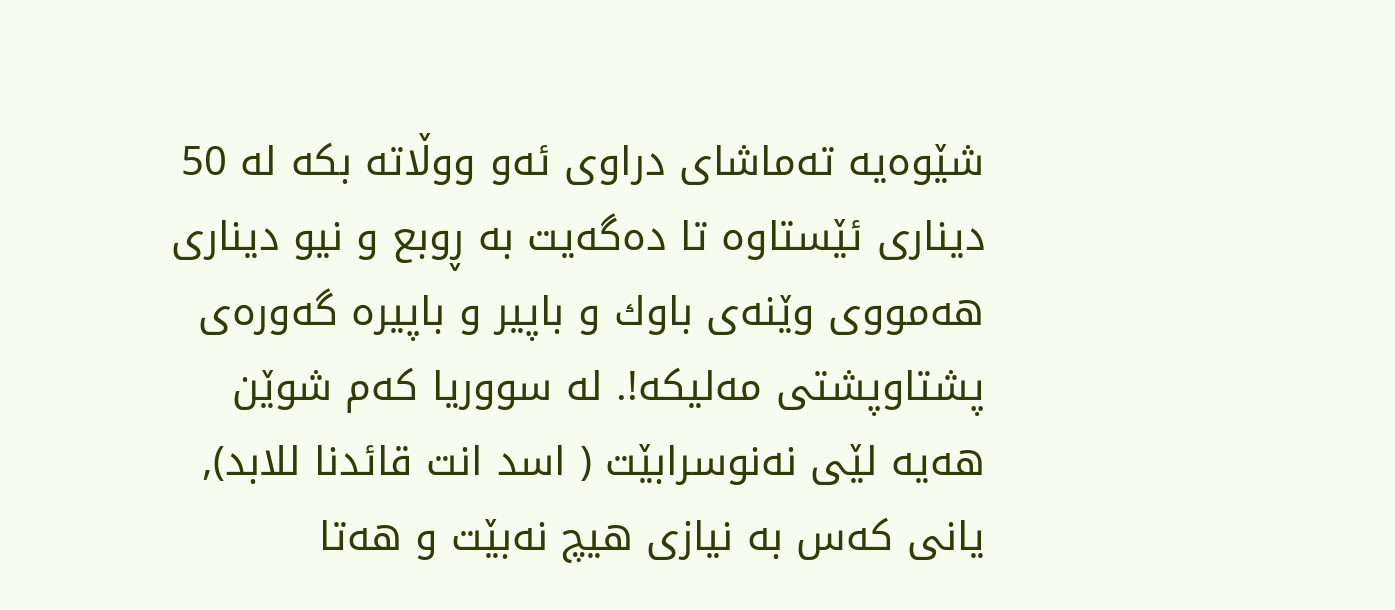شێوه‌یه‌ ته‌ماشای دراوی ئه‌و ووڵاته‌ بكه‌ له‌ 50 دیناری ئێستاوه‌ تا ده‌گه‌یت به‌ ڕوبع و نیو دیناری هه‌مووی وێنه‌ی باوك و باپیر و باپیره‌ گه‌وره‌ی پشتاوپشتی مه‌لیكه‌!. له‌ سووریا كه‌م شوێن هه‌یه‌ لێی نه‌نوسرابێت ( اسد انت قائدنا للابد), یانی كه‌س به‌ نیازی هیچ نه‌بێت و هه‌تا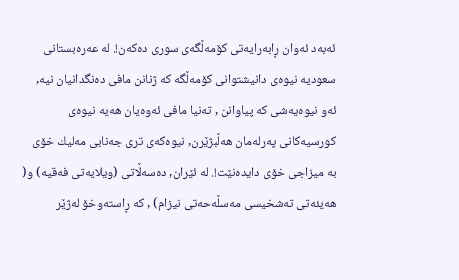ئه‌به‌د ئه‌وان ڕابه‌رایه‌تی كۆمه‌ڵگه‌ی سوری ده‌كه‌ن!. له‌ عه‌ره‌بستانی سعودیه‌ نیوه‌ی دانیشتوانی كۆمه‌ڵگه‌ كه‌ ژنانن مافی ده‌نگدانیان نیه‌, ئه‌و نیوه‌یه‌شی كه‌ پیاوانن , ته‌نیا مافی ئه‌وه‌یان هه‌یه‌ نیوه‌ی كورسیه‌كانی په‌رله‌مان هه‌ڵبژێرن, نیوه‌كه‌ی تری جه‌نابی مه‌لیك خۆی به‌ میزاجی خۆی دایده‌نێت!. له‌ ئێران, ده‌سه‌ڵاتی (ویلایه‌تی فه‌قیه) و( هه‌یئه‌تی ته‌شخیسی مه‌سڵه‌حه‌تی نیزام) , كه‌ ڕاسته‌وخۆ له‌ژێر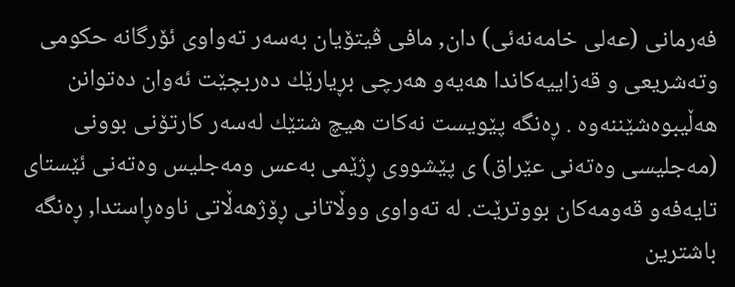فه‌رمانی (عه‌لی خامه‌نه‌ئی) دان, مافی ڤیتۆیان به‌سه‌ر ته‌واوی ئۆرگانه‌ حكومی وته‌شریعی و قه‌زاییه‌كاندا هه‌یه‌و هه‌رچی بڕیارێك ده‌ربچێت ئه‌وان ده‌توانن هه‌ڵیبوه‌شێننه‌وه‌ . ڕه‌نگه‌ پێویست نه‌كات هیچ شتێك له‌سه‌ر كارتۆنی بوونی (مه‌جلیسی وه‌ته‌نی عێراق) ی پێشووی ڕژێمی به‌عس ومه‌جلیس وه‌ته‌نی ئێستای تایه‌فه‌و قه‌ومه‌كان بووترێت. له‌ ته‌واوی ووڵاتانی ڕۆژهه‌ڵاتی ناوه‌ڕاستدا, ڕه‌نگه‌ باشترین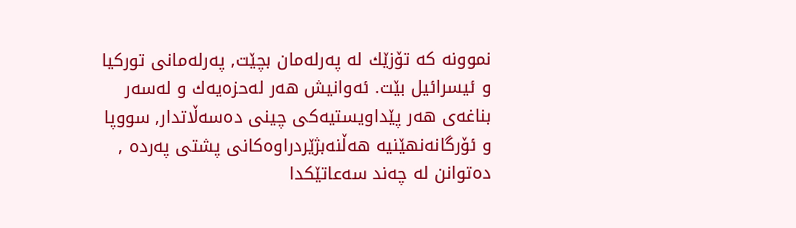نموونه‌ كه‌ تۆزێك له‌ په‌رله‌مان بچێت, په‌رله‌مانی توركیا و ئیسرائیل بێت. ئه‌وانیش هه‌ر له‌حزه‌یه‌ك و له‌سه‌ر بناغه‌ی هه‌ر پێداویستیه‌كی چینی ده‌سه‌ڵاتدار, سووپا و ئۆرگانه‌نهێنیه‌ هه‌ڵنه‌بژێردراوه‌كانی پشتی په‌رده‌ , ده‌توانن له‌ چه‌ند سه‌عاتێكدا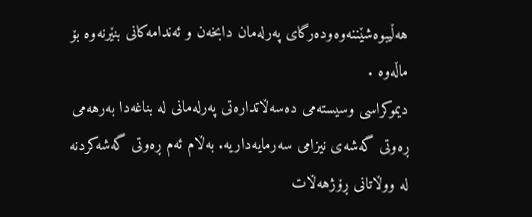هه‌ڵیبوه‌شێننه‌وه‌وده‌رگای په‌رله‌مان دابخه‌ن و ئه‌ندامه‌كانی بنێرنه‌وه‌ بۆ ماڵه‌وه‌ .
دیموكراسی وسیسته‌می ده‌سه‌ڵاتداره‌تی په‌رله‌مانی له‌ بناغه‌دا به‌رهه‌می ڕه‌وتی گه‌شه‌ی نیزامی سه‌رمایه‌داریه‌. به‌ڵام ئه‌م ڕه‌وتی گه‌شه‌كردنه‌ له‌ ووڵاتانی ڕۆژهه‌ڵات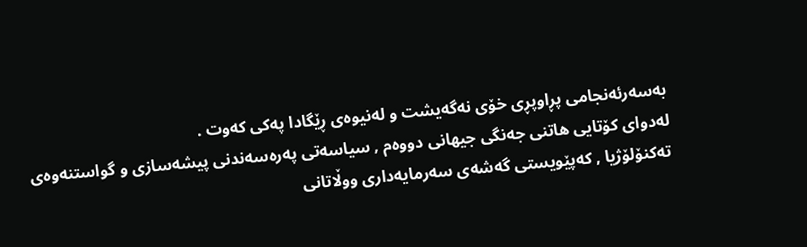به‌سه‌رئه‌نجامی پڕاوپڕی خۆی نه‌گه‌یشت و له‌نیوه‌ی ڕێگادا په‌كی كه‌وت .
له‌دوای كۆتایی هاتنی جه‌نگی جیهانی دووه‌م , سیاسه‌تی په‌ره‌سه‌ندنی پیشه‌سازی و گواستنه‌وه‌ی ته‌كنۆلۆژیا , كه‌پێویستی گه‌شه‌ی سه‌رمایه‌داری ووڵاتانی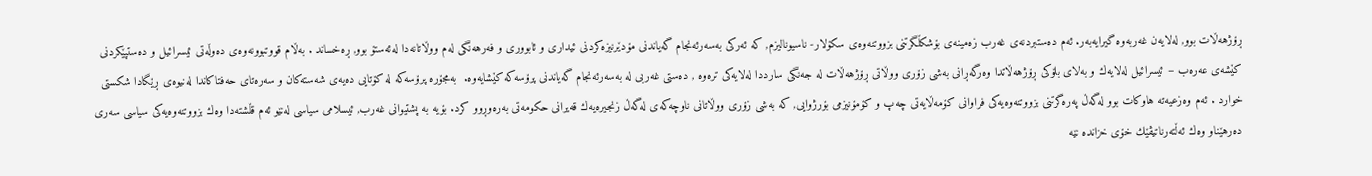ڕۆژهه‌ڵات بوو, له‌لایه‌ن غه‌ربه‌وه‌ گیرایه‌به‌ر. ئه‌م ده‌ستبردنه‌ی غه‌رب زه‌مینه‌ی بۆشكڵگرتنی بزووتنه‌وه‌ی سكۆلار- ناسیونالیزم, كه‌ ئه‌ركی به‌سه‌رئه‌نجام گه‌یاندنی مۆدێرنیزه‌كردنی ئیداری و ئابووری و فه‌رهه‌نگی له‌م ووڵاتانه‌دا له‌ئه‌ستۆ بوو, ڕه‌خساند . به‌ڵام قووتبوونه‌وه‌ی ده‌وڵه‌تی ئیسرائیل و ده‌ستپێكردنی كێشه‌ی عه‌ره‌ب – ئیسرائیل له‌لایه‌ك و به‌لای بلۆكی ڕۆژهه‌ڵاتدا وه‌رگه‌ڕانی به‌شی زۆری ووڵاتی ڕۆژهه‌ڵات له‌ جه‌نگی سارددا له‌لایه‌كی تره‌وه‌ , ده‌ستی غه‌ربی له‌ به‌سه‌رئه‌نجام گه‌یاندنی پرۆسه‌كه‌ كێشایه‌وه‌.  به‌مجۆره‌ پرۆسه‌كه‌ له‌ كۆتایی ده‌یه‌ی شه‌سته‌كان و سه‌ره‌تای حه‌فتاكاندا له‌نیوه‌ی ڕێگادا شكستی خوارد . ئه‌م وه‌زعیه‌ته‌ هاوكات بوو له‌گه‌ڵ په‌ره‌گرتنی بزووتنه‌وه‌یه‌كی فراوانی كۆمه‌ڵایه‌تی چه‌پ و كۆمۆنیزمی بۆرژوایی, كه‌ به‌شی زۆری ووڵاتانی ناوچه‌كه‌ی له‌گه‌ڵ زنجیره‌یه‌ك قه‌یرانی حكومه‌تی به‌ره‌وڕوو كرد. بۆیه‌ به‌ پشتیوانی غه‌رب, ئیسلامی سیاسی له‌نێو ئه‌م قڵشته‌دا وه‌ك بزووتنه‌وه‌یه‌كی سیاسی سه‌ری ده‌رهێناو وه‌ك ئه‌ڵته‌رناتیڤێك خۆی خزانده‌ نێه‌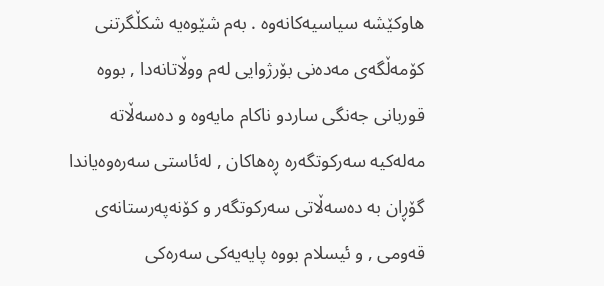هاوكێشه‌ سیاسیه‌كانه‌وه‌ . به‌م شێوه‌یه‌ شكڵگرتنی كۆمه‌ڵگه‌ی مه‌ده‌نی بۆرژوایی له‌م ووڵاتانه‌دا , بووه‌ قوربانی جه‌نگی ساردو ناكام مایه‌وه‌ و ده‌سه‌ڵاته‌ مه‌له‌كیه‌ سه‌ركوتگه‌ره‌ ڕه‌هاكان , له‌ئاستی سه‌ره‌وه‌یاندا گۆڕان به‌ ده‌سه‌ڵاتی سه‌ركوتگه‌ر و كۆنه‌په‌رستانه‌ی قه‌ومی , و ئیسلام بووه‌ پایه‌یه‌كی سه‌ره‌كی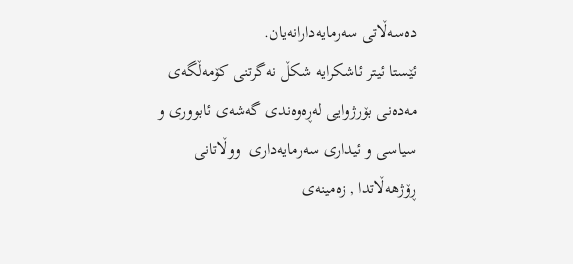ده‌سه‌ڵاتی سه‌رمایه‌دارانه‌یان.
ئێستا ئیتر ئاشكرایه‌ شكڵ نه‌گرتنی كۆمه‌ڵگه‌ی مه‌ده‌نی بۆرژوایی له‌ڕه‌وه‌ندی گه‌شه‌ی ئابووری و سیاسی و ئیداری سه‌رمایه‌داری  ووڵاتانی ڕۆژهه‌ڵاتدا , زه‌مینه‌ی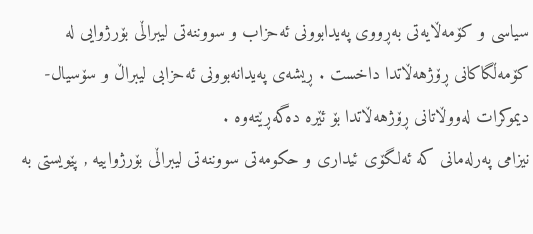سیاسی و كۆمه‌ڵایه‌تی به‌ڕووی په‌یدابوونی ئه‌حزاب و سووننه‌تی لیبراڵی بۆرژوایی له‌ كۆمه‌ڵگاكانی ڕۆژهه‌ڵاتدا داخست . ڕیشه‌ی په‌یدانه‌بوونی ئه‌حزابی لیبراڵ و سۆسیال- دیموكرات له‌ووڵاتانی ڕۆژهه‌ڵاتدا بۆ ئێره‌ ده‌گه‌ڕێته‌وه‌ .
نیزامی په‌رله‌مانی كه‌ ئه‌لگۆی ئیداری و حكومه‌تی سووننه‌تی لیبراڵی بۆرژواییه‌ , پێویستی به‌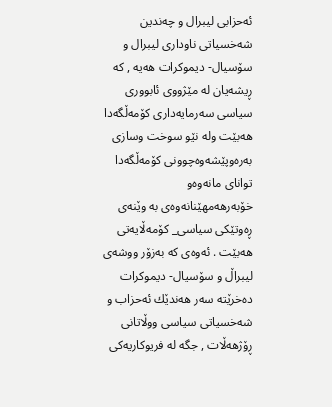ئه‌حزابی لیبرال و چه‌ندین شه‌خسیاتی ناوداری لیبرال و سۆسیال- دیموكرات هه‌یه‌ , كه‌ ڕیشه‌یان له‌ مێژووی ئابووری سیاسی سه‌رمایه‌داری كۆمه‌ڵگه‌دا هه‌بێت وله‌ نێو سوخت وسازی به‌ره‌وپێشه‌وه‌چوونی كۆمه‌ڵگه‌دا توانای مانه‌وه‌و خۆبه‌رهه‌مهێنانه‌وه‌ی به‌ وێنه‌ی ڕه‌وتێكی سیاسی_ كۆمه‌ڵایه‌تی هه‌بێت . ئه‌وه‌ی كه‌ به‌زۆر ووشه‌ی لیبراڵ و سۆسیال- دیموكرات ده‌خرێته‌ سه‌ر هه‌ندێك ئه‌حزاب و شه‌خسیاتی سیاسی ووڵاتانی ڕۆژهه‌ڵات , جگه‌ له‌ فریوكاریه‌كی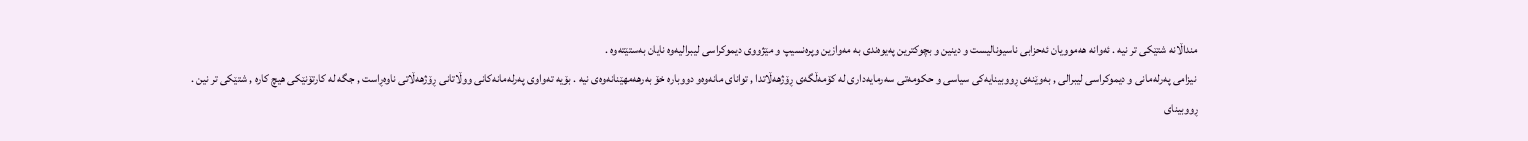منداڵانه‌ شتێكی تر نیه‌ . ئه‌وانه‌ هه‌موویان ئه‌حزابی ناسیونالیست و دینین و بچوكترین په‌یوه‌ندی به‌ مه‌وازین وپره‌نسیپ و مێژووی دیموكراسی لیبرالیه‌وه‌ نایان به‌ستێته‌وه‌ .
 نیزامی په‌رله‌مانی و دیموكراسی لیبرالی , به‌وێنه‌ی ڕووبینایه‌كی سیاسی و حكومه‌تی سه‌رمایه‌داری له‌ كۆمه‌ڵگه‌ی ڕۆژهه‌ڵاتدا , توانای مانه‌وه‌و دووباره‌ خۆ به‌رهه‌مهێنانه‌وه‌ی نیه‌ . بۆیه‌ ته‌واوی په‌رله‌مانه‌كانی ووڵاتانی ڕۆژهه‌ڵاتی ناوه‌ڕاست , جگه‌ له‌ كارتۆنێكی هیچ كاره‌ , شتێكی تر نین .
ڕووبینای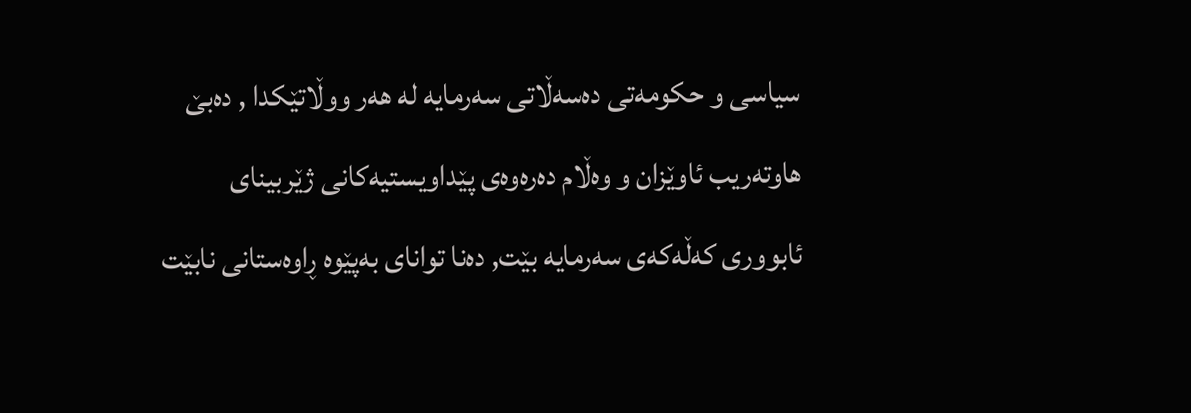سیاسی و حكومه‌تی ده‌سه‌ڵاتی سه‌رمایه‌ له‌ هه‌ر ووڵاتێكدا , ده‌بێ هاوته‌ریب ئاوێزان و وه‌ڵام ده‌ره‌وه‌ی پێداویستیه‌كانی ژێربینای ئابووری كه‌ڵه‌كه‌ی سه‌رمایه‌ بێت, ده‌نا توانای به‌پێوه‌ ڕاوه‌ستانی نابێت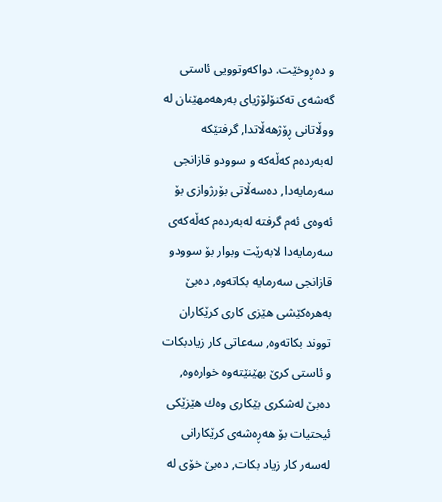و ده‌ڕوخێت. دواكه‌وتوویی ئاستی گه‌شه‌ی ته‌كنۆلۆژیای به‌رهه‌مهێنان له‌ ووڵاتانی ڕۆژهه‌ڵاتدا, گرفتێكه‌ له‌به‌رده‌م كه‌ڵه‌كه‌ و سوودو قازانجی سه‌رمایه‌دا, ده‌سه‌ڵاتی بۆرژوازی بۆ ئه‌وه‌ی ئه‌م گرفته‌ له‌به‌رده‌م كه‌ڵه‌كه‌ی سه‌رمایه‌دا لابه‌رێت وبوار بۆ سوودو قازانجی سه‌رمایه‌ بكاته‌وه‌, ده‌بێ به‌هره‌كێشی هێزی كاری كرێكاران تووند بكاته‌وه‌, سه‌عاتی كار زیادبكات و ئاستی كرێ بهێنێته‌وه‌ خواره‌وه‌, ده‌بێ له‌شكری بێكاری وه‌ك هێزێكی ئیحتیات بۆ هه‌ڕه‌شه‌ی كرێكارانی له‌سه‌ر كار زیاد بكات, ده‌بێ خۆی له‌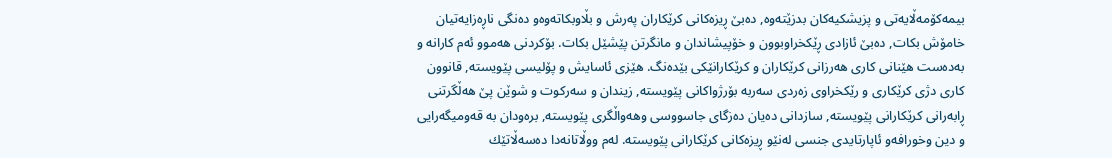بیمه‌كۆمه‌ڵایه‌تی و پزیشكیه‌كان بدزێته‌وه‌, ده‌بێ ڕیزه‌كانی كرێكاران په‌رش و بڵاوبكاته‌وه‌و ده‌نگی ناڕه‌زایه‌تیان خامۆش بكات, ده‌بێ ئازادی ڕێكخراوبوون و خۆپیشاندان و مانگرتن پێشێل بكات. بۆكردنی هه‌موو ئه‌م كارانه‌ و به‌ده‌ست هێنانی كاری هه‌رزانی كرێكاران و كرێكارانێكی بێده‌نگ. هێزی ئاسایش و پۆلیسی پێویسته‌, قانوون كاری دژی كرێكاری و رێكخراوی زه‌ردی سه‌ربه‌ بۆرژواكانی پێویسته‌, زیندان و سه‌ركوت و شوێن پێ هه‌ڵگرتنی ڕابه‌رانی كرێكارانی پێویسته‌, سازدانی ده‌یان ده‌زگای جاسووسی وهه‌واڵگری پێویسته‌, بره‌ودان به‌ قه‌ومیگه‌رایی و دین وخورافه‌و ئاپارتایدی جنسی له‌نێو ڕیزه‌كانی كرێكارانی پێویسته‌. له‌م ووڵاتانه‌دا ده‌سه‌ڵاتێك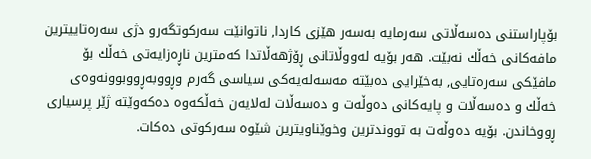بۆپاراستنی ده‌سه‌ڵاتی سه‌رمایه‌ به‌سه‌ر هێزی كاردا, ناتوانێت سه‌ركوتگه‌رو دژی سه‌ره‌تاییترین مافه‌كانی خه‌ڵك نه‌بێت. هه‌ر بۆیه‌ له‌ووڵاتانی ڕۆژهه‌ڵاتدا كه‌مترین ناڕه‌زایه‌تی خه‌ڵك بۆ مافێكی سه‌ره‌تایی, به‌خێرایی ده‌بێته‌ مه‌سه‌له‌یه‌كی سیاسی گه‌رم وڕووبه‌ڕووبوونه‌وه‌ی خه‌ڵك و ده‌سه‌ڵات و پایه‌كانی ده‌وڵه‌ت و ده‌سه‌ڵات له‌لایه‌ن خه‌ڵكه‌وه‌ ده‌كه‌وێته‌ ژێر پرسیاری ڕووخاندن. بۆیه‌ ده‌وڵه‌ت به‌ تووندترین وخوێناویترین شێوه‌ سه‌ركوتی ده‌كات.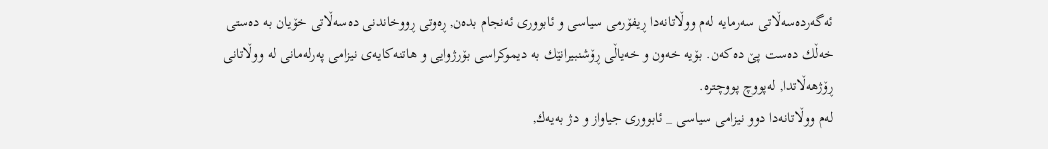ئه‌گه‌رده‌سه‌ڵاتی سه‌رمایه‌ له‌م ووڵاتانه‌دا ڕیفۆرمی سیاسی و ئابووری ئه‌نجام بده‌ن, ڕه‌وتی ڕووخاندنی ده‌سه‌ڵاتی خۆیان به‌ ده‌ستی خه‌ڵك ده‌ست پێ ده‌كه‌ن. بۆیه‌ خه‌ون و خه‌یاڵی ڕۆشنبیرانێك به‌ دیموكراسی بۆرژوایی و هاتنه‌كایه‌ی نیزامی په‌رله‌مانی له‌ ووڵاتانی ڕۆژهه‌ڵاتدا, له‌پووچ پووچتره‌.
له‌م ووڵاتانه‌دا دوو نیزامی سیاسی _ ئابووری جیاواز و دژ به‌یه‌ك,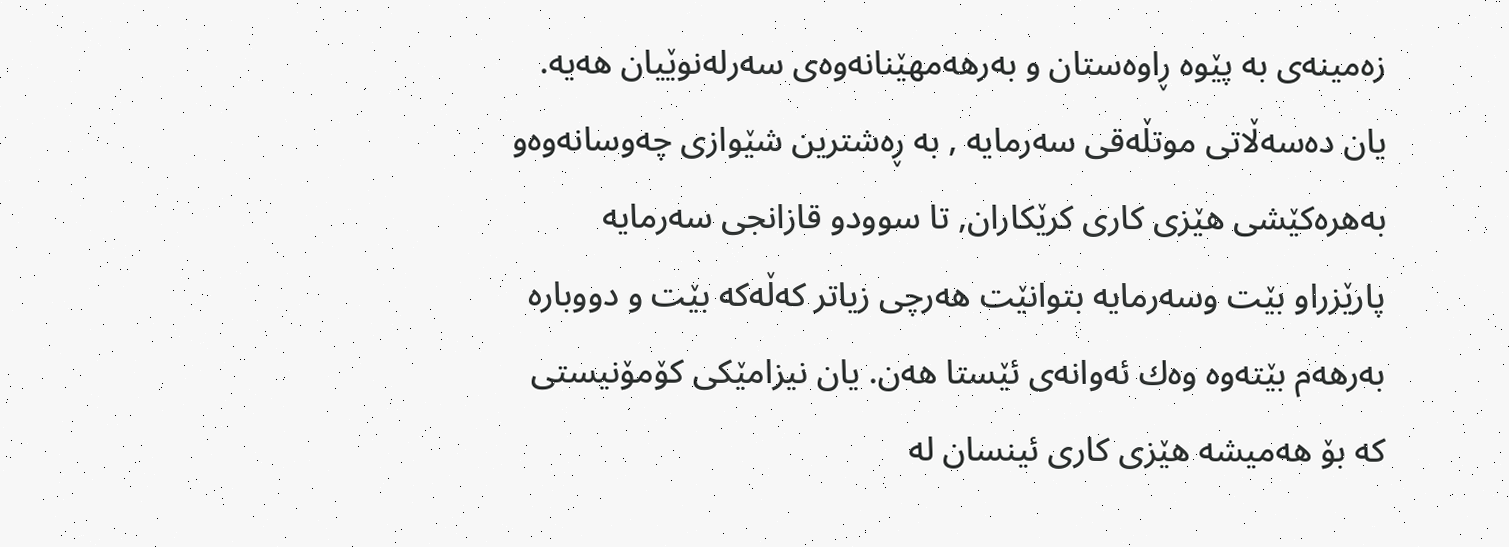زه‌مینه‌ی به‌ پێوه‌ ڕاوه‌ستان و به‌رهه‌مهێنانه‌وه‌ی سه‌رله‌نوێیان هه‌یه‌. یان ده‌سه‌ڵاتی موتڵه‌قی سه‌رمایه‌ , به‌ ڕه‌شترین شێوازی چه‌وسانه‌وه‌و به‌هره‌كێشی هێزی كاری كرێكاران, تا سوودو قازانجی سه‌رمایه‌ پارێزراو بێت وسه‌رمایه‌ بتوانێت هه‌رچی زیاتر كه‌ڵه‌كه‌ بێت و دووباره‌ به‌رهه‌م بێته‌وه‌ وه‌ك ئه‌وانه‌ی ئێستا هه‌ن. یان نیزامێكی كۆمۆنیستی كه‌ بۆ هه‌میشه‌ هێزی كاری ئینسان له‌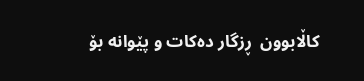كاڵابوون  ڕزگار ده‌كات و پێوانه‌ بۆ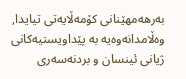به‌رهه‌مهێنانی كۆمه‌ڵایه‌تی تیایدا, وه‌ڵامدانه‌وه‌یه‌ به‌ پێداویستیه‌كانی ژیانی ئینسان و بردنه‌سه‌ری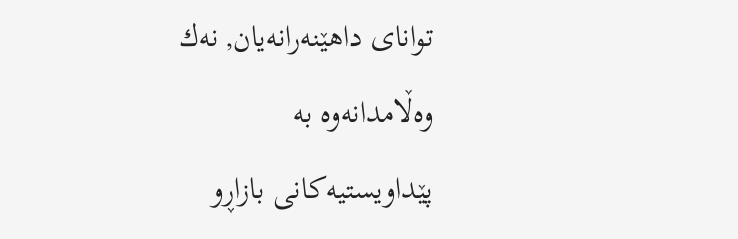توانای داهێنه‌رانه‌یان, نه‌ك وه‌ڵامدانه‌وه‌ به‌ پێداویستیه‌كانی بازاڕو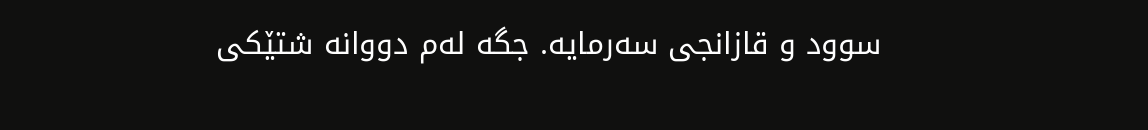سوود و قازانجی سه‌رمایه‌. جگه‌ له‌م دووانه‌ شتێكی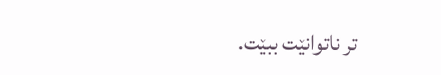تر ناتوانێت ببێت.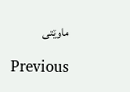ماوێتی

Previous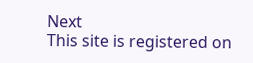Next
This site is registered on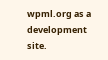wpml.org as a development site.